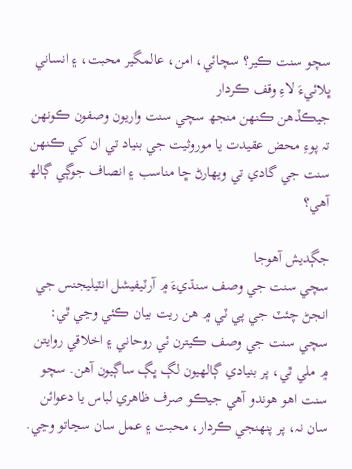سچو سنت ڪير؟ سچائي، امن، عالمگير محبت، ۽ انساني ڀلائيءَ لاءِ وقف ڪردار
جيڪڏهن ڪنھن منجھ سچي سنت واريون وصفون ڪونھن تہ پوءِ محض عقيدت يا موروثيت جي بنياد تي ان کي ڪنھن سنت جي گادي تي ويھارڻ ڇا مناسب ۽ انصاف جوڳي ڳالھ آهي؟

جڳديش آھوجا
سچي سنت جي وصف سنڌيءَ ۾ آرٽيفيشل انٽيليجنس جي انجڻ چئٽ جي پي ٽي ۾ ھن ريت بيان ڪئي وڃي ٿي:
سچي سنت جي وصف ڪيترن ئي روحاني ۽ اخلاقي روايتن ۾ ملي ٿي، پر بنيادي ڳالهيون لڳ ڀڳ ساڳيون آهن. سچو سنت اهو هوندو آهي جيڪو صرف ظاهري لباس يا دعوائن سان نہ، پر پنهنجي ڪردار، محبت ۽ عمل سان سڃاتو وڃي.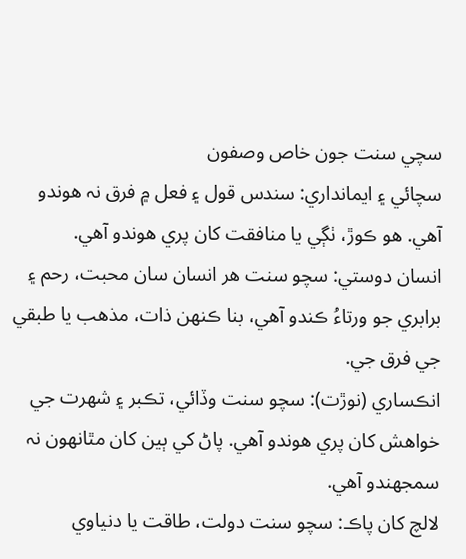سچي سنت جون خاص وصفون
سچائي ۽ ايمانداري: سندس قول ۽ فعل ۾ فرق نہ هوندو آهي. هو ڪوڙ، ٺڳي يا منافقت کان پري هوندو آهي.
انسان دوستي: سچو سنت هر انسان سان محبت، رحم ۽ برابري جو ورتاءُ ڪندو آھي، بنا ڪنهن ذات، مذهب يا طبقي جي فرق جي.
انڪساري (نوڙت): سچو سنت وڏائي، تڪبر ۽ شهرت جي خواهش کان پري هوندو آهي. پاڻ کي ٻين کان مٿانهون نہ سمجهندو آھي.
لالچ کان پاڪ: سچو سنت دولت، طاقت يا دنياوي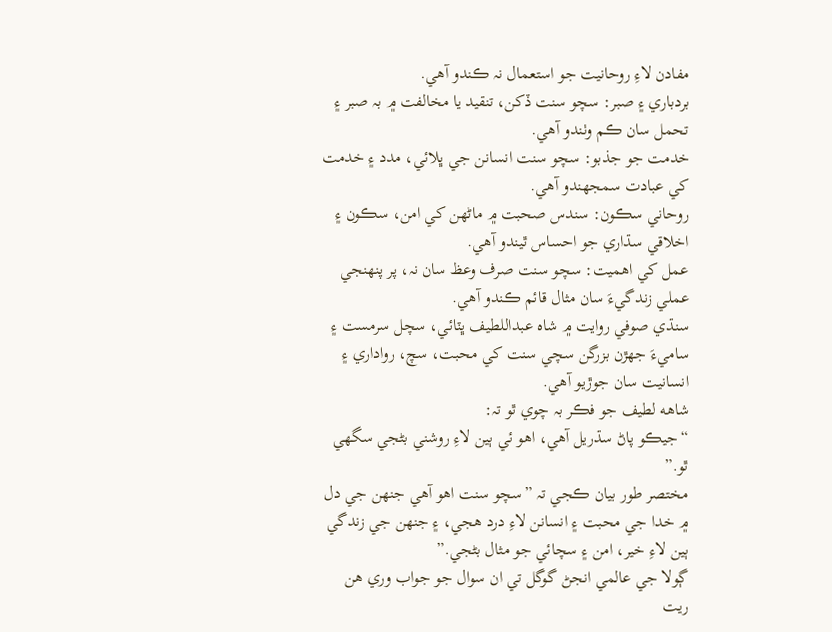مفادن لاءِ روحانيت جو استعمال نہ ڪندو آهي.
بردباري ۽ صبر: سچو سنت ڏکن، تنقيد يا مخالفت ۾ بہ صبر ۽ تحمل سان ڪم وٺندو آهي.
خدمت جو جذبو: سچو سنت انسانن جي ڀلائي، مدد ۽ خدمت کي عبادت سمجهندو آهي.
روحاني سڪون: سندس صحبت ۾ ماڻهن کي امن، سڪون ۽ اخلاقي سڌاري جو احساس ٿيندو آھي.
عمل کي اهميت: سچو سنت صرف وعظ سان نہ، پر پنهنجي عملي زندگيءَ سان مثال قائم ڪندو آھي.
سنڌي صوفي روايت ۾ شاه عبداللطيف ڀٽائي، سچل سرمست ۽ ساميءَ جهڙن بزرگن سچي سنت کي محبت، سچ، رواداري ۽ انسانيت سان جوڙيو آهي.
شاهه لطيف جو فڪر بہ چوي ٿو تہ:
“جيڪو پاڻ سڌريل آهي، اهو ئي ٻين لاءِ روشني بڻجي سگهي ٿو.”
مختصر طور بيان ڪجي تہ ”سچو سنت اهو آهي جنهن جي دل ۾ خدا جي محبت ۽ انسانن لاءِ درد هجي، ۽ جنهن جي زندگي ٻين لاءِ خير، امن ۽ سچائي جو مثال بڻجي.”
ڳولا جي عالمي انجڻ گوگل تي ان سوال جو جواب وري ھن ريت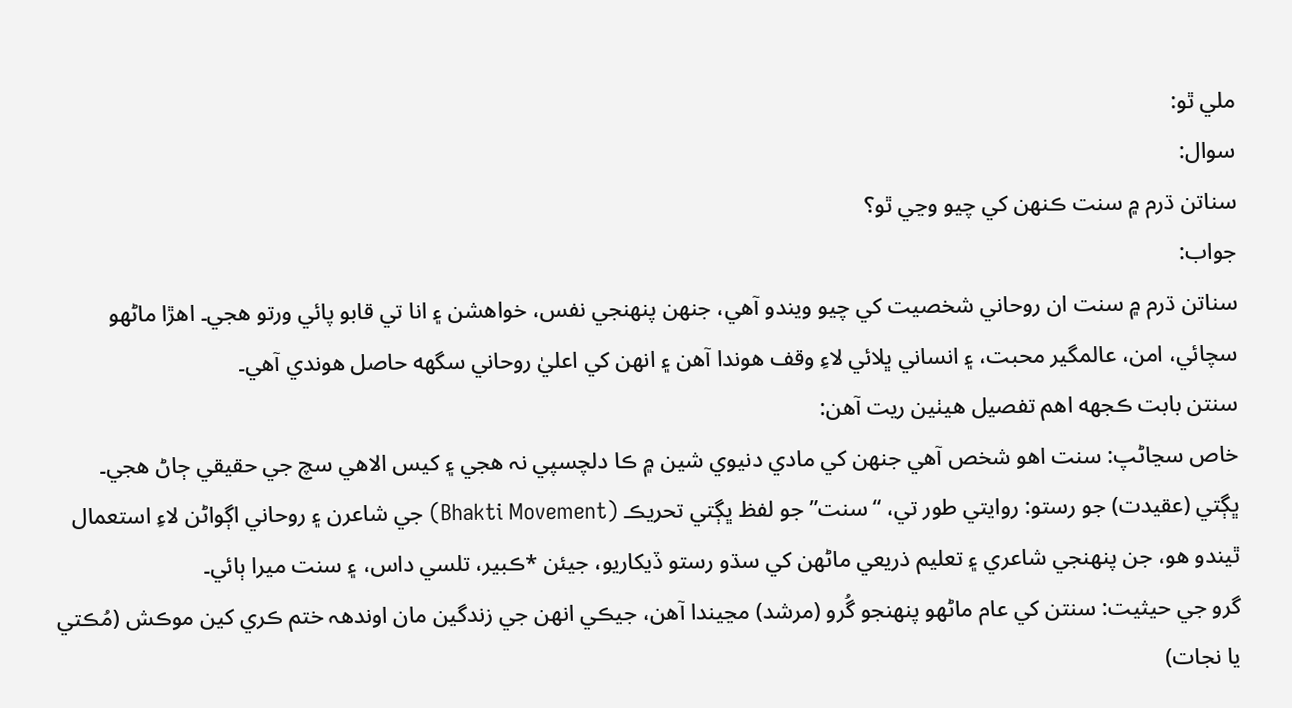ملي ٿو:
سوال:
سناتن ڌرم ۾ سنت ڪنھن کي چيو وڃي ٿو؟
جواب:
سناتن ڌرم ۾ سنت ان روحاني شخصيت کي چيو ويندو آهي، جنهن پنهنجي نفس، خواهشن ۽ انا تي قابو پائي ورتو هجي۔ اهڙا ماڻهو سچائي، امن، عالمگير محبت، ۽ انساني ڀلائي لاءِ وقف هوندا آهن ۽ انهن کي اعليٰ روحاني سگهه حاصل هوندي آهي۔
سنتن بابت ڪجهه اهم تفصيل هيٺين ريت آهن:
خاص سڃاڻپ: سنت اهو شخص آهي جنهن کي مادي دنيوي شين ۾ ڪا دلچسپي نہ هجي ۽ کيس الاهي سچ جي حقيقي ڄاڻ هجي۔
ڀڳتي (عقيدت) جو رستو: روايتي طور تي، “سنت” جو لفظ ڀڳتي تحريڪ (Bhakti Movement) جي شاعرن ۽ روحاني اڳواڻن لاءِ استعمال ٿيندو هو، جن پنهنجي شاعري ۽ تعليم ذريعي ماڻهن کي سڌو رستو ڏيکاريو، جيئن *ڪبير، تلسي داس، ۽ سنت ميرا ٻائي۔
گرو جي حيثيت: سنتن کي عام ماڻهو پنهنجو گُرو (مرشد) مڃيندا آهن، جيڪي انهن جي زندگين مان اوندهہ ختم ڪري کين موڪش (مُڪتي يا نجات)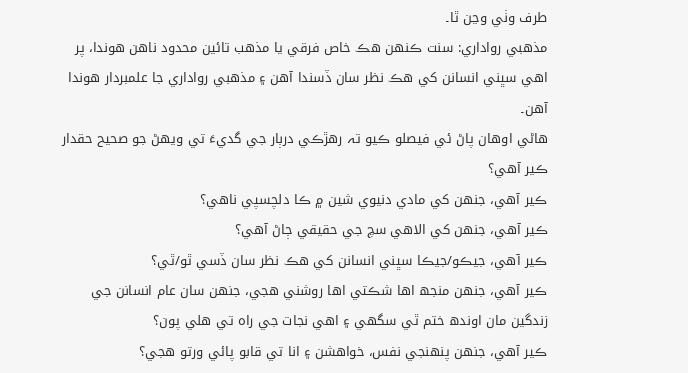طرف وٺي وڃن ٿا۔
مذهبي رواداري: سنت ڪنهن هڪ خاص فرقي يا مذهب تائين محدود ناهن هوندا، پر اهي سڀني انسانن کي هڪ نظر سان ڏسندا آهن ۽ مذهبي رواداري جا علمبردار هوندا آهن۔
ھاڻي اوھان پاڻ ئي فيصلو ڪيو تہ رھڙڪي درٻار جي گديءَ تي ويھڻ جو صحيح حقدار ڪير آهي؟
ڪير آھي، جنھن کي مادي دنيوي شين ۾ ڪا دلچسپي ناھي؟
ڪير آھي، جنھن کي الاھي سچ جي حقيقي ڄاڻ آهي؟
ڪير آهي، جيڪو/جيڪا سڀني انسانن کي ھڪ نظر سان ڏسي ٿو/ٿي؟
ڪير آھي، جنھن منجھ اھا شڪتي اھا روشني ھجي، جنھن سان عام انسانن جي زندگين مان اوندھ ختم ٿي سگھي ۽ اھي نجات جي راہ تي ھلي پون؟
ڪير آھي، جنھن پنھنجي نفس، خواھشن ۽ انا تي قابو پائي ورتو ھجي؟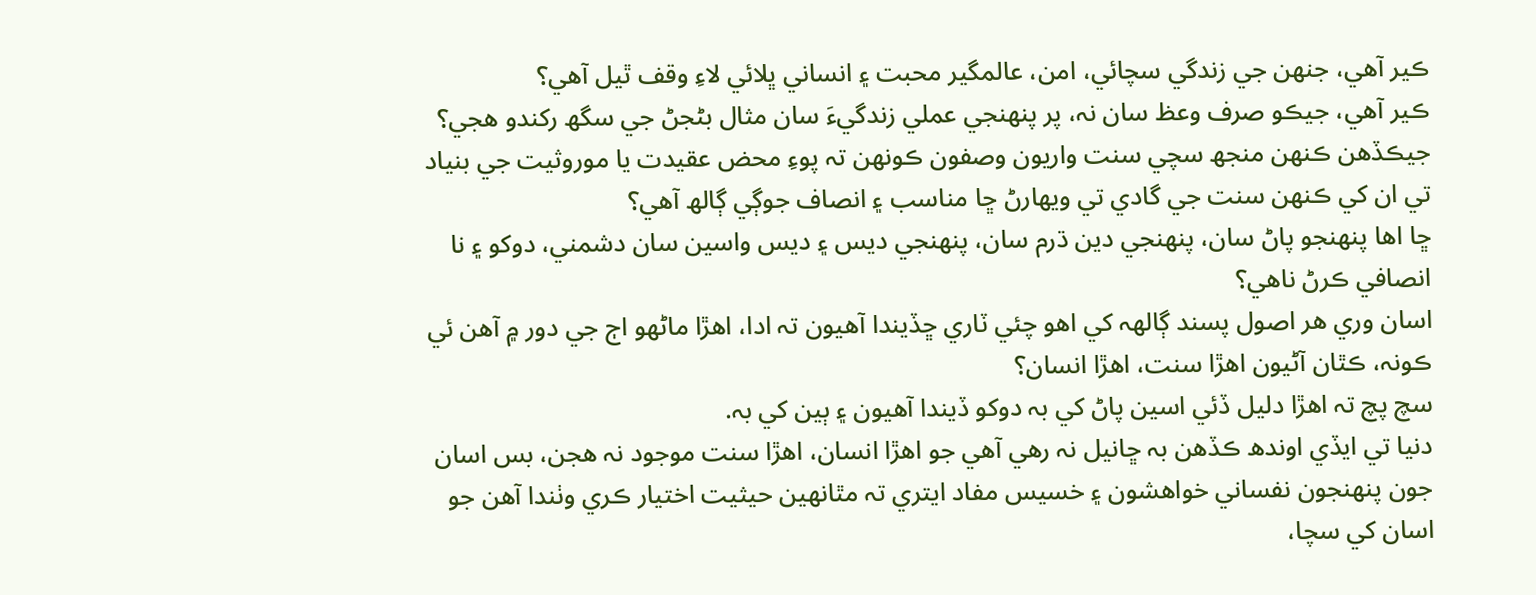ڪير آهي، جنھن جي زندگي سچائي، امن، عالمگير محبت ۽ انساني ڀلائي لاءِ وقف ٿيل آهي؟
ڪير آھي، جيڪو صرف وعظ سان نہ، پر پنھنجي عملي زندگيءَ سان مثال بڻجڻ جي سگھ رکندو ھجي؟
جيڪڏهن ڪنھن منجھ سچي سنت واريون وصفون ڪونھن تہ پوءِ محض عقيدت يا موروثيت جي بنياد تي ان کي ڪنھن سنت جي گادي تي ويھارڻ ڇا مناسب ۽ انصاف جوڳي ڳالھ آهي؟
ڇا اھا پنھنجو پاڻ سان، پنھنجي دين ڌرم سان، پنھنجي ديس ۽ ديس واسين سان دشمني، دوکو ۽ نا انصافي ڪرڻ ناھي؟
اسان وري ھر اصول پسند ڳالهہ کي اھو چئي ٽاري ڇڏيندا آهيون تہ ادا، اھڙا ماڻھو اڄ جي دور ۾ آھن ئي ڪونہ، ڪٿان آڻيون اھڙا سنت، اھڙا انسان؟
سچ پچ تہ اھڙا دليل ڏئي اسين پاڻ کي بہ دوکو ڏيندا آھيون ۽ ٻين کي بہ.
دنيا تي ايڏي اوندھ ڪڏھن بہ ڇانيل نہ رھي آھي جو اھڙا انسان، اھڙا سنت موجود نہ ھجن، بس اسان جون پنھنجون نفساني خواهشون ۽ خسيس مفاد ايتري تہ مٿانهين حيثيت اختيار ڪري وٺندا آھن جو اسان کي سچا،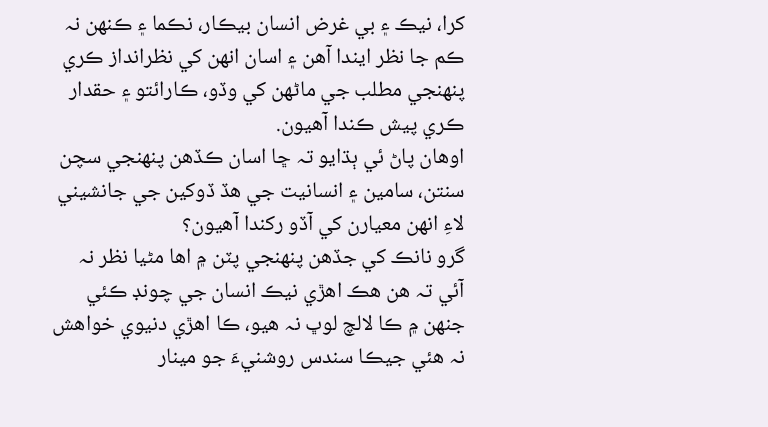کرا، نيڪ ۽ بي غرض انسان بيڪار، نڪما ۽ ڪنھن نہ ڪم جا نظر ايندا آهن ۽ اسان انھن کي نظرانداز ڪري پنهنجي مطلب جي ماڻھن کي وڏو، ڪارائتو ۽ حقدار ڪري پيش ڪندا آھيون.
اوھان پاڻ ئي ٻڌايو تہ ڇا اسان ڪڏھن پنهنجي سچن سنتن، سامين ۽ انسانيت جي ھڏ ڏوکين جي جانشيني لاءِ انھن معيارن کي آڏو رکندا آهيون؟
گرو نانڪ کي جڏھن پنھنجي پٽن ۾ اھا مڻيا نظر نہ آئي تہ ھن ھڪ اھڙي نيڪ انسان جي چونڊ ڪئي جنھن ۾ ڪا لالچ لوڀ نہ ھيو، ڪا اھڙي دنيوي خواھش نہ ھئي جيڪا سندس روشنيءَ جو مينار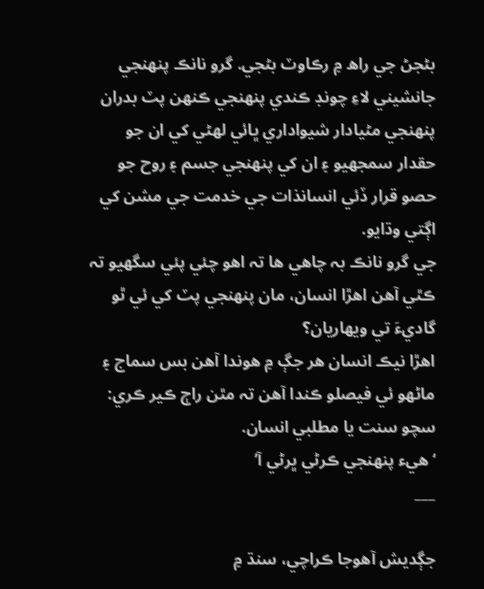بڻجڻ جي راھ ۾ رڪاوٽ بڻجي. گرو نانڪ پنھنجي جانشيني لاءِ چونڊ ڪندي پنھنجي ڪنھن پٽ بدران پنهنجي مڻيادار شيواداري ڀائي لھڻي کي ان جو حقدار سمجھيو ۽ ان کي پنهنجي جسم ۽ روح جو حصو قرار ڏئي انسانذات جي خدمت جي مشن کي اڳتي وڌايو.
جي گرو نانڪ بہ چاھي ھا تہ اھو چئي پئي سگھيو تہ ڪٿي آھن اھڙا انسان، مان پنهنجي پٽ کي ئي ٿو گاديءَ تي ويھاريان؟
اھڙا نيڪ انسان ھر جڳ ۾ ھوندا آھن بس سماج ۽ ماڻهو ئي فيصلو ڪندا آھن تہ مٿن راڄ ڪير ڪري:
سچو سنت يا مطلبي انسان.
‘ھيء پنھنجي ڪرڻي ڀرڻي آ’
___

جڳديش آهوجا ڪراچي، سنڌ ۾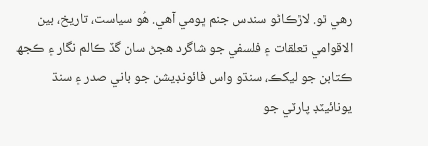رھي ٿو. لاڙڪاڻو سندس جنم ڀومي آھي. ھُو سياست، تاريخ، بين الاقوامي تعلقات ۽ فلسفي جو شاگرد ھجڻ سان گڏ ڪالم نگار ۽ ڪجھ ڪتابن جو ليکڪ، سنڌو واس فائونڊيشن جو باني صدر ۽ سنڌ يونائيٽڊ پارٽي جو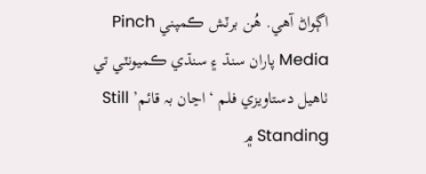اڳواڻ آھي. ھُن برٽش ڪمپني Pinch Media پاران سنڌ ۽ سنڌي ڪميونٽي تي ٺاھيل دستاويزي فلم ‘اڃان بہ قائم’ Still Standing ۾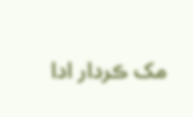مک ڪردار ادا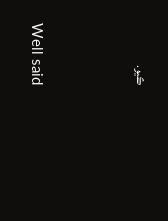ڪيو.




Well said